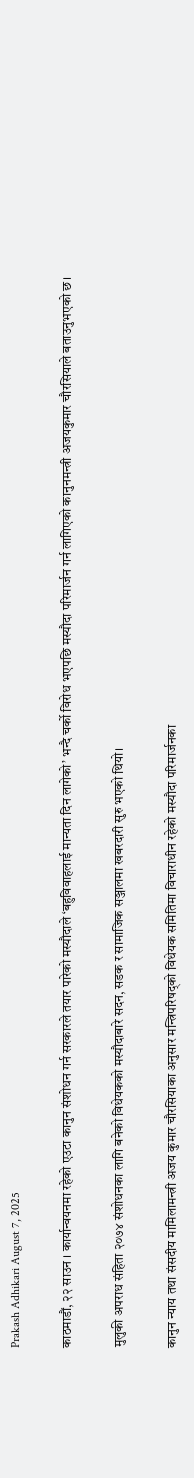Prakash Adhikari August 7, 2025

काठमाडौं, २२ साउन । कार्यान्वयनमा रहेको एउटा कानुन संशोधन गर्न सरकारले तयार पारेको मस्यौदाले ‘बहुविवाहलाई मान्यता दिन लागेको’ भन्दै चर्को विरोध भएपछि मस्यौदा परिमार्जन गर्न लागिएको कानुनमन्त्री अजयकुमार चौरसियाले बताउनुभएको छ।

मुलुकी अपराध संहिता २०७४ संशोधनका लागि बनेको विधेयकको मस्यौदाबारे सदन, सडक र सामाजिक सञ्जालमा खबरदारी सुरु भएको थियो।

कानुन न्याय तथा संसदीय मामिलामन्त्री अजय कुमार चौरसियाका अनुसार मन्त्रिपरिषद्‌को विधेयक समितिमा विचाराधीन रहेको मस्यौदा परिमार्जनका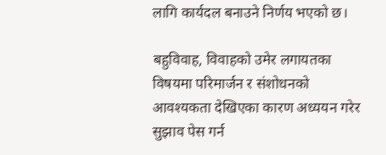लागि कार्यदल बनाउने निर्णय भएको छ।

बहुविवाह, विवाहको उमेर लगायतका विषयमा परिमार्जन र संशोधनको आवश्यकता देखिएका कारण अध्ययन गरेर सुझाव पेस गर्न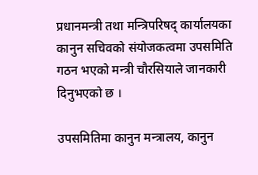प्रधानमन्त्री तथा मन्त्रिपरिषद् कार्यालयका कानुन सचिवको संयोजकत्वमा उपसमिति गठन भएको मन्त्री चौरसियाले जानकारी दिनुभएको छ ।

उपसमितिमा कानुन मन्त्रालय, कानुन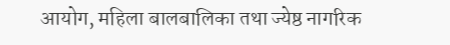आयोग, महिला बालबालिका तथा ज्येष्ठ नागरिक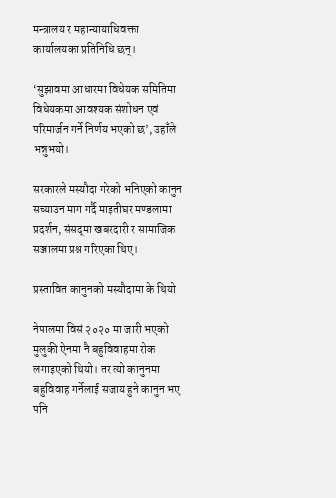मन्त्रालय र महान्यायाधिवक्ता कार्यालयका प्रतिनिधि छन्।

‘सुझावमा आधारमा विधेयक समितिमा विधेयकमा आवश्यक संशोधन एवं परिमार्जन गर्ने निर्णय भएको छ’, उहाँले भन्नुभयो।

सरकारले मस्यौदा गरेको भनिएको कानुन सच्याउन माग गर्दै माइतीघर मण्डलामा प्रदर्शन, संसद्‌मा खबरदारी र सामाजिक सञ्जालमा प्रश्न गरिएका थिए।

प्रस्तावित कानुनको मस्यौदामा के थियो

नेपालमा विसं २०२० मा जारी भएको मुलुकी ऐनमा नै बहुविवाहमा रोक लगाइएको थियो। तर त्यो कानुनमा बहुविवाह गर्नेलाई सजाय हुने कानुन भए पनि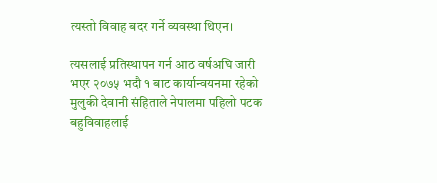त्यस्तो विवाह बदर गर्ने व्यवस्था थिएन।

त्यसलाई प्रतिस्थापन गर्न आठ वर्षअघि जारी भएर २०७५ भदौ १ बाट कार्यान्वयनमा रहेको मुलुकी देवानी संहिताले नेपालमा पहिलो पटक बहुविवाहलाई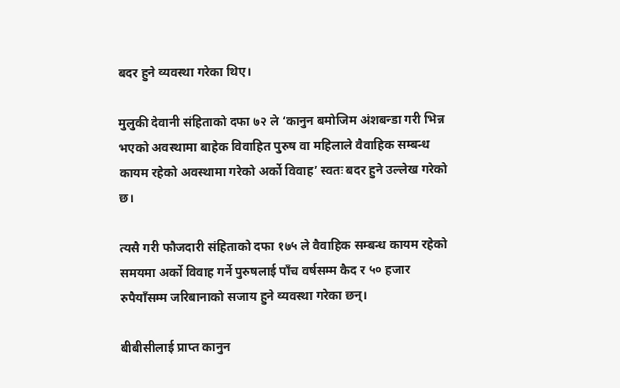बदर हुने व्यवस्था गरेका थिए।

मुलुकी देवानी संहिताको दफा ७२ ले ‘कानुन बमोजिम अंशबन्डा गरी भिन्न भएको अवस्थामा बाहेक विवाहित पुरुष वा महिलाले वैवाहिक सम्बन्ध कायम रहेको अवस्थामा गरेको अर्को विवाह’ स्वतः बदर हुने उल्लेख गरेको छ।

त्यसै गरी फौजदारी संहिताको दफा १७५ ले वैवाहिक सम्बन्ध कायम रहेको समयमा अर्को विवाह गर्ने पुरुषलाई पाँच वर्षसम्म कैद र ५० हजार रुपैयाँसम्म जरिबानाको सजाय हुने व्यवस्था गरेका छन्।

बीबीसीलाई प्राप्त कानुन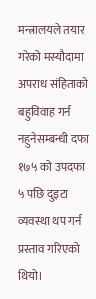मन्त्रालयले तयार गरेको मस्यौदामा अपराध संहिताको बहुविवाह गर्न नहुनेसम्बन्धी दफा १७५ को उपदफा ५ पछि दुइटा व्यवस्था थप गर्न प्रस्ताव गरिएको थियो।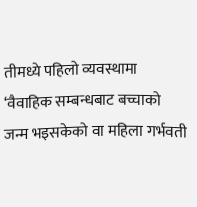तीमध्ये पहिलो व्यवस्थामा ‘वैवाहिक सम्बन्धबाट बच्चाको जन्म भइसकेको वा महिला गर्भवती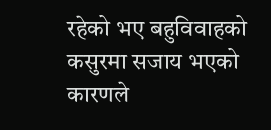रहेको भए बहुविवाहको कसुरमा सजाय भएको कारणले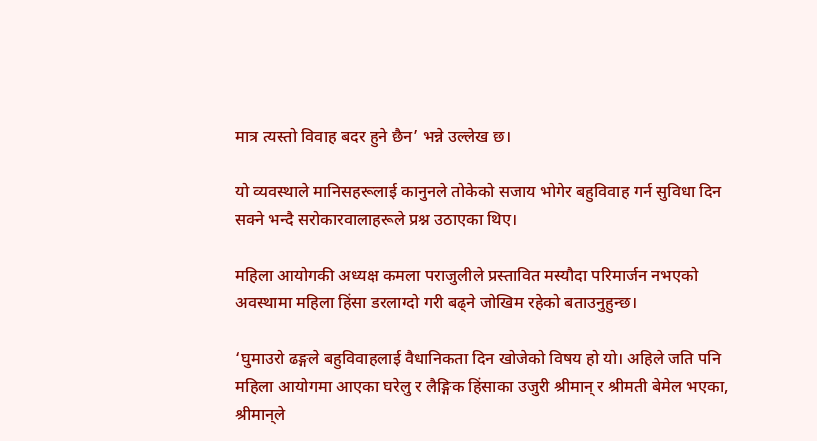मात्र त्यस्तो विवाह बदर हुने छैन’ भन्ने उल्लेख छ।

यो व्यवस्थाले मानिसहरूलाई कानुनले तोकेको सजाय भोगेर बहुविवाह गर्न सुविधा दिन सक्ने भन्दै सरोकारवालाहरूले प्रश्न उठाएका थिए।

महिला आयोगकी अध्यक्ष कमला पराजुलीले प्रस्तावित मस्यौदा परिमार्जन नभएको अवस्थामा महिला हिंसा डरलाग्दो गरी बढ्ने जोखिम रहेको बताउनुहुन्छ।

‘घुमाउरो ढङ्गले बहुविवाहलाई वैधानिकता दिन खोजेको विषय हो यो। अहिले जति पनि महिला आयोगमा आएका घरेलु र लैङ्गिक हिंसाका उजुरी श्रीमान् र श्रीमती बेमेल भएका, श्रीमान्‌ले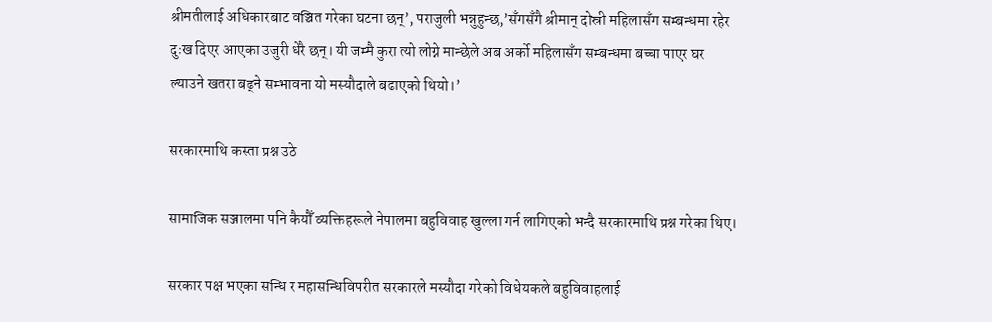श्रीमतीलाई अधिकारबाट वञ्चित गरेका घटना छन्’, पराजुली भन्नुहुन्छ,’सँगसँगै श्रीमान् दोस्री महिलासँग सम्बन्धमा रहेर दुःख दिएर आएका उजुरी धेरै छन्। यी जम्मै कुरा त्यो लोग्ने मान्छेले अब अर्को महिलासँग सम्बन्धमा बच्चा पाएर घर ल्याउने खतरा बढ्ने सम्भावना यो मस्यौदाले बढाएको थियो।’

सरकारमाथि कस्ता प्रश्न उठे

सामाजिक सञ्जालमा पनि कैयौँ व्यक्तिहरूले नेपालमा बहुविवाह खुल्ला गर्न लागिएको भन्दै सरकारमाथि प्रश्न गरेका थिए।

सरकार पक्ष भएका सन्धि र महासन्धिविपरीत सरकारले मस्यौदा गरेको विधेयकले बहुविवाहलाई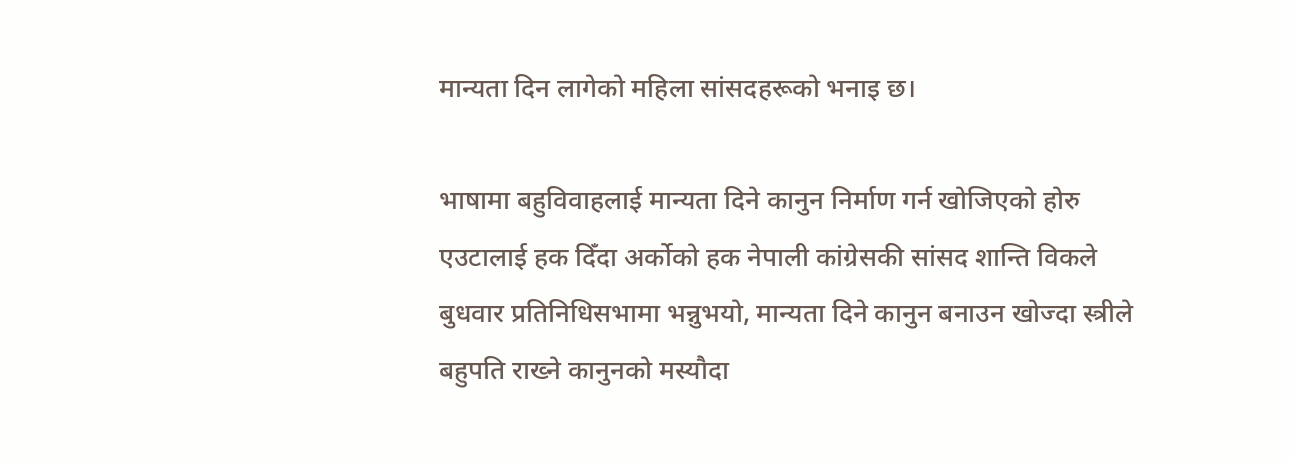मान्यता दिन लागेको महिला सांसदहरूको भनाइ छ।

भाषामा बहुविवाहलाई मान्यता दिने कानुन निर्माण गर्न खोजिएको होरु एउटालाई हक दिँदा अर्कोको हक नेपाली कांग्रेसकी सांसद शान्ति विकले बुधवार प्रतिनिधिसभामा भन्नुभयो, मान्यता दिने कानुन बनाउन खोज्दा स्त्रीले बहुपति राख्ने कानुनको मस्यौदा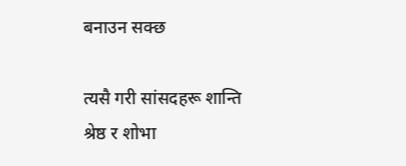बनाउन सक्छ

त्यसै गरी सांसदहरू शान्ति श्रेष्ठ र शोभा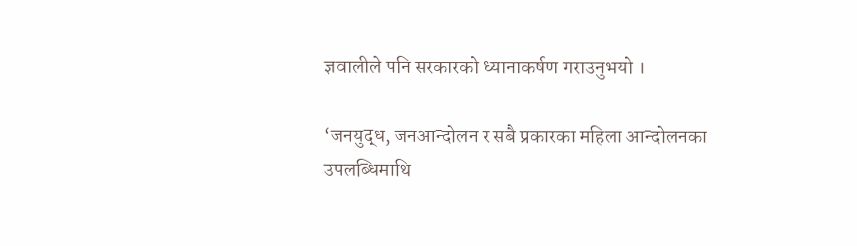ज्ञवालीले पनि सरकारको ध्यानाकर्षण गराउनुभयो ।

‘जनयुद्ध, जनआन्दोलन र सबै प्रकारका महिला आन्दोलनका उपलब्धिमाथि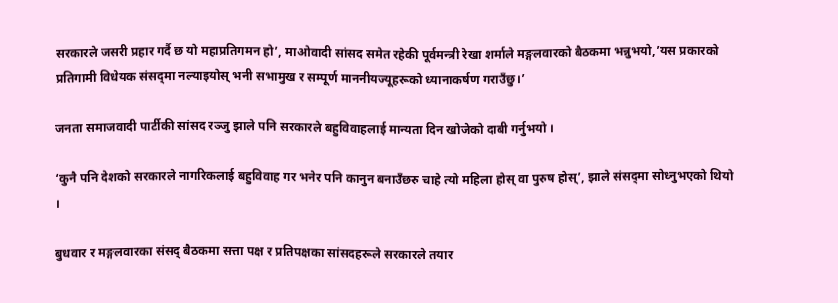सरकारले जसरी प्रहार गर्दै छ यो महाप्रतिगमन हो’, माओवादी सांसद समेत रहेकी पूर्वमन्त्री रेखा शर्माले मङ्गलवारको बैठकमा भन्नुभयो,’यस प्रकारको प्रतिगामी विधेयक संसद्‌मा नल्याइयोस् भनी सभामुख र सम्पूर्ण माननीयज्यूहरूको ध्यानाकर्षण गराउँछु।’

जनता समाजवादी पार्टीकी सांसद रञ्जु झाले पनि सरकारले बहुविवाहलाई मान्यता दिन खोजेको दाबी गर्नुभयो ।

‘कुनै पनि देशको सरकारले नागरिकलाई बहुविवाह गर भनेर पनि कानुन बनाउँछरु चाहे त्यो महिला होस् वा पुरुष होस्’, झाले संसद्‌मा सोध्नुभएको थियो ।

बुधवार र मङ्गलवारका संसद् बैठकमा सत्ता पक्ष र प्रतिपक्षका सांसदहरूले सरकारले तयार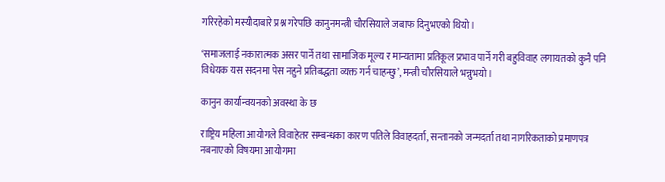गरिरहेको मस्यौदाबारे प्रश्न गरेपछि कानुनमन्त्री चौरसियाले जबाफ दिनुभएको थियो ।

‘समाजलाई नकारात्मक असर पार्ने तथा सामाजिक मूल्य र मान्यतामा प्रतिकूल प्रभाव पार्ने गरी बहुविवाह लगायतको कुनै पनि विधेयक यस सदनमा पेस नहुने प्रतिबद्धता व्यक्त गर्न चाहन्छु’, मन्त्री चौरसियाले भन्नुभयो ।

कानुन कार्यान्वयनको अवस्था के छ

राष्ट्रिय महिला आयोगले विवाहेतर सम्बन्धका कारण पतिले विवाहदर्ता, सन्तानको जन्मदर्ता तथा नागरिकताको प्रमाणपत्र नबनाएको विषयमा आयोगमा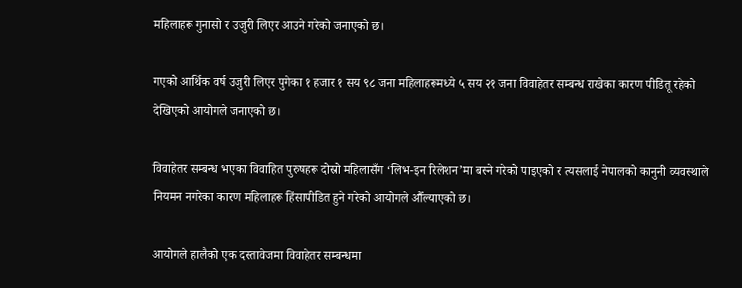महिलाहरू गुनासो र उजुरी लिएर आउने गरेको जनाएको छ।

गएको आर्थिक वर्ष उजुरी लिएर पुगेका १ हजार १ सय ९८ जना महिलाहरूमध्ये ५ सय २१ जना विवाहेतर सम्बन्ध राखेका कारण पीडितू रहेको देखिएको आयोगले जनाएको छ।

विवाहेतर सम्बन्ध भएका विवाहित पुरुषहरू दोस्रो महिलासँग ‘लिभ-इन रिलेशन’मा बस्ने गरेको पाइएको र त्यसलाई नेपालको कानुनी व्यवस्थाले नियमन नगरेका कारण महिलाहरू हिंसापीडित हुने गरेको आयोगले औँल्याएको छ।

आयोगले हालैको एक दस्तावेजमा विवाहेतर सम्बन्धमा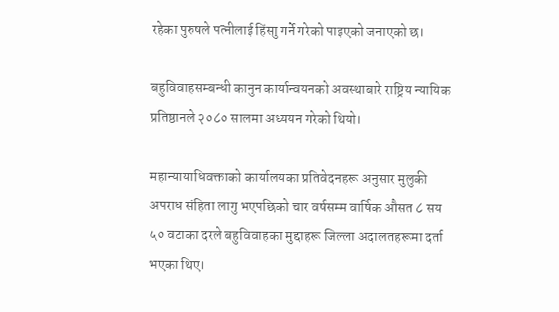रहेका पुरुषले पत्नीलाई हिंसाु गर्ने गरेको पाइएको जनाएको छ।

बहुविवाहसम्बन्धी कानुन कार्यान्वयनको अवस्थाबारे राष्ट्रिय न्यायिक प्रतिष्ठानले २०८० सालमा अध्ययन गरेको थियो।

महान्यायाधिवक्ताको कार्यालयका प्रतिवेदनहरू अनुसार मुलुकी अपराध संहिता लागु भएपछिको चार वर्षसम्म वार्षिक औसत ८ सय ५० वटाका दरले बहुविवाहका मुद्दाहरू जिल्ला अदालतहरूमा दर्ता भएका थिए।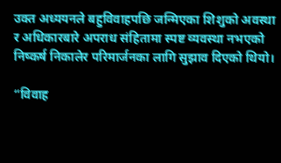उक्त अध्ययनले बहुविवाहपछि जन्मिएका शिशुको अवस्था र अधिकारबारे अपराध संहितामा स्पष्ट व्यवस्था नभएको निष्कर्ष निकालेर परिमार्जनका लागि सुझाव दिएको थियो।

“विवाह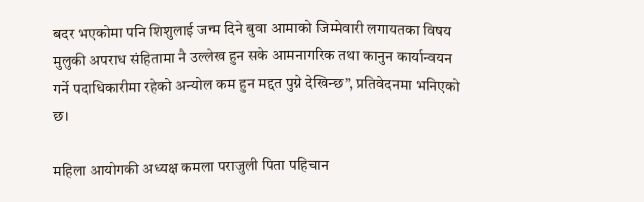बदर भएकोमा पनि शिशुलाई जन्म दिने बुवा आमाको जिम्मेवारी लगायतका विषय मुलुकी अपराध संहितामा नै उल्लेख हुन सके आमनागरिक तथा कानुन कार्यान्वयन गर्ने पदाधिकारीमा रहेको अन्योल कम हुन मद्दत पुग्ने देखिन्छ”, प्रतिवेदनमा भनिएको छ।

महिला आयोगकी अध्यक्ष कमला पराजुली पिता पहिचान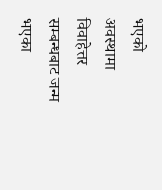भएको अवस्थामा विवाहेत्तर सम्बन्धबाट जन्म भएका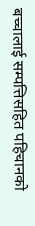बच्चालाई सम्पत्तिसहित पहिचानको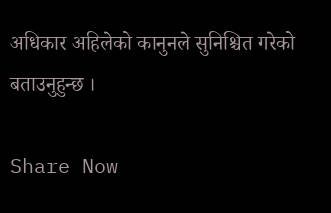अधिकार अहिलेको कानुनले सुनिश्चित गरेको बताउनुहुन्छ ।

Share Now